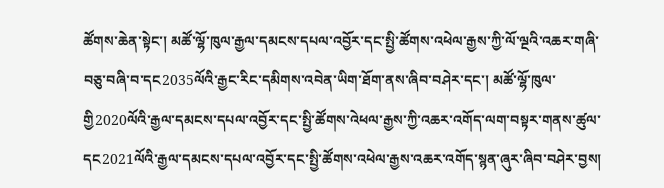ཚོགས་ཆེན་སྟེང་། མཚོ་ལྷོ་ཁུལ་རྒྱལ་དམངས་དཔལ་འབྱོར་དང་སྤྱི་ཚོགས་འཕེལ་རྒྱས་ཀྱི་ལོ་ལྔའི་འཆར་གཞི་བཅུ་བཞི་བ་དང2035ལོའི་རྒྱང་རིང་དམིགས་འབེན་ཡིག་ཐོག་ནས་ཞིབ་བཤེར་དང་། མཚོ་ལྷོ་ཁུལ་གྱི2020ལོའི་རྒྱལ་དམངས་དཔལ་འབྱོར་དང་སྤྱི་ཚོགས་འེཕལ་རྒྱས་ཀྱི་འཆར་འགོད་ལག་བསྟར་གནས་ཚུལ་དང2021ལོའི་རྒྱལ་དམངས་དཔལ་འབྱོར་དང་སྤྱི་ཚོགས་འཕེལ་རྒྱས་འཆར་འགོད་སྙན་ཞུར་ཞིབ་བཤེར་བྱས།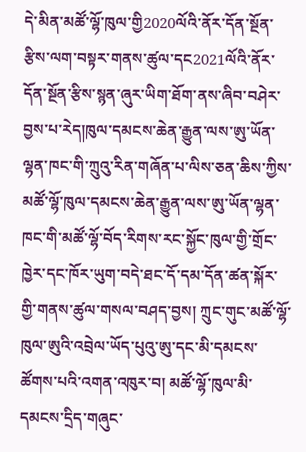དེ་མིན་མཚོ་ལྷོ་ཁུལ་གྱི2020ལོའི་ནོར་དོན་སྔོན་རྩིས་ལག་བསྟར་གནས་ཚུལ་དང2021ལོའི་ནོར་དོན་སྔོན་རྩིས་སྙན་ཞུར་ཡིག་ཐོག་ནས་ཞིབ་བཤེར་བྱས་པ་རེད།ཁུལ་དམངས་ཆེན་རྒྱུན་ལས་ཨུ་ཡོན་ལྷན་ཁང་གི་ཀྲུའུ་རིན་གཞོན་པ་ལིས་ཅན་ཆིས་ཀྱིས་མཚོ་ལྷོ་ཁུལ་དམངས་ཆེན་རྒྱུན་ལས་ཨུ་ཡོན་ལྷན་ཁང་གི་མཚོ་ལྷོ་བོད་རིགས་རང་སྐྱོང་ཁུལ་གྱི་གྲོང་ཁྱེར་དང་ཁོར་ཡུག་བདེ་ཐང་དོ་དམ་དོན་ཚན་སྐོར་གྱི་གནས་ཚུལ་གསལ་བཤད་བྱས། ཀྲུང་གུང་མཚོ་ལྷོ་ཁུལ་ཨུའི་འབྲེལ་ཡོད་པུའུ་ཨུ་དང་མི་དམངས་ཚོགས་པའི་འགན་འཁུར་བ། མཚོ་ལྷོ་ཁུལ་མི་དམངས་དྲིད་གཞུང་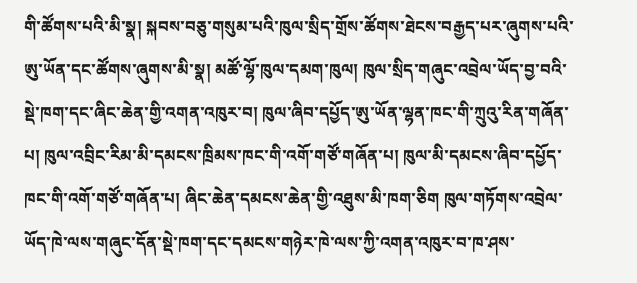གི་ཚོགས་པའི་མི་སྣ། སྐབས་བཅུ་གསུམ་པའི་ཁུལ་སྲིད་གྲོས་ཚོགས་ཐེངས་བརྒྱད་པར་ཞུགས་པའི་ཨུ་ཡོན་དང་ཚོགས་ཞུགས་མི་སྣ། མཚོ་ལྷོ་ཁུལ་དམག་ཁུལ། ཁུལ་སྲིད་གཞུང་འབྲེལ་ཡོད་བྱ་བའི་སྡེ་ཁག་དང་ཞིང་ཆེན་གྱི་འགན་འཁུར་བ། ཁུལ་ཞིབ་དཔྱོད་ཨུ་ཡོན་ལྷན་ཁང་གི་ཀྲུའུ་རིན་གཞོན་པ། ཁུལ་འབྲིང་རིམ་མི་དམངས་ཁྲིམས་ཁང་གི་འགོ་གཙོ་གཞོན་པ། ཁུལ་མི་དམངས་ཞིབ་དཔྱོད་ཁང་གི་འགོ་གཙོ་གཞོན་པ། ཞིང་ཆེན་དམངས་ཆེན་གྱི་འཐུས་མི་ཁག་ཅིག ཁུལ་གཏོགས་འབྲེལ་ཡོད་ཁེ་ལས་གཞུང་དོན་སྡེ་ཁག་དང་དམངས་གཉེར་ཁེ་ལས་ཀྱི་འགན་འཁུར་བ་ཁ་ཤས་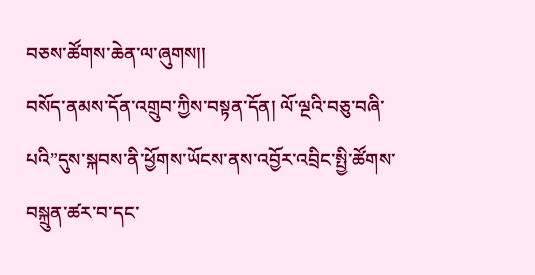བཅས་ཚོགས་ཆེན་ལ་ཞུགས།།
བསོད་ནམས་དོན་འགྲུབ་ཀྱིས་བསྟན་དོན། ལོ་ལྔའི་བཅུ་བཞི་པའི”དུས་སྐབས་ནི་ཕྱོགས་ཡོངས་ནས་འབྱོར་འབྲིང་སྤྱི་ཚོགས་བསྐྲུན་ཚར་བ་དང་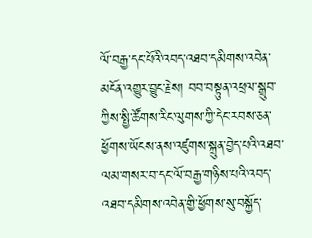ལོ་བརྒྱ་དང་པོའི་འབད་འཐབ་དམིགས་འབེན་མངོན་འགྱུར་བྱུང་རྗེས། བབ་བསྟུན་འཕྲལ་སྒྲུབ་ཀྱིས་སྤྱི་ཚོགས་རིང་ལུགས་ཀྱི་དེང་རབས་ཅན་ཕྱོགས་ཡོངས་ནས་འཛུགས་སྐྲུན་བྱེད་པའི་འཐབ་ལམ་གསར་བ་དང་ལོ་བརྒྱ་གཉིས་པའི་འབད་འཐབ་དམིགས་འབེན་གྱི་ཕྱོགས་སུ་བསྐྱོད་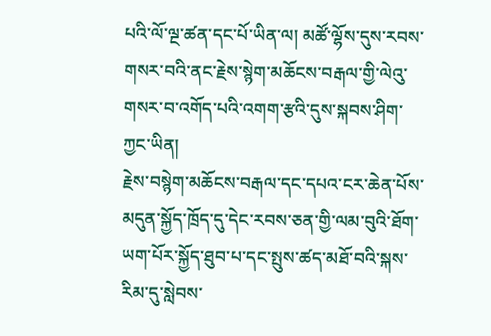པའི་ལོ་ལྔ་ཚན་དང་པོ་ཡིན་ལ། མཚོ་ལྷོས་དུས་རབས་གསར་བའི་ནང་རྗེས་སྙེག་མཆོངས་བརྒལ་གྱི་ལེའུ་གསར་བ་འགོད་པའི་འགག་རྩའི་དུས་སྐབས་ཤིག་ཀྱང་ཡིན།
རྗེས་བསྙེག་མཆོངས་བརྒལ་དང་དཔའ་ངར་ཆེན་པོས་མདུན་སྐྱོད་ཁྲོད་དུ་དེང་རབས་ཅན་གྱི་ལམ་བུའི་ཐོག་ཡག་པོར་སྐྱོད་ཐུབ་པ་དང་སྤུས་ཚད་མཐོ་བའི་སྐས་རིམ་དུ་སླེབས་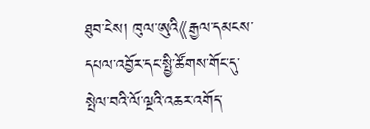ཐུབ་ངེས། ཁུལ་ཨུའི《རྒྱལ་དམངས་དཔལ་འབྱོར་དང་སྤྱི་ཚོགས་གོང་དུ་སྤེལ་བའི་ལོ་ལྔའི་འཆར་འགོད་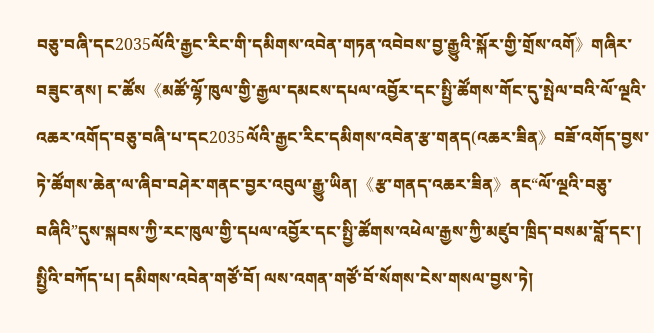བཅུ་བཞི་དང2035ལོའི་རྒྱང་རིང་གི་དམིགས་འབེན་གཏན་འབེབས་བྱ་རྒྱུའི་སྐོར་གྱི་གྲོས་འགོ》གཞིར་བཟུང་ནས། ང་ཚོས《མཚོ་ལྷོ་ཁུལ་གྱི་རྒྱལ་དམངས་དཔལ་འབྱོར་དང་སྤྱི་ཚོགས་གོང་དུ་སྤེལ་བའི་ལོ་ལྔའི་འཆར་འགོད་བཅུ་བཞི་པ་དང2035ལོའི་རྒྱང་རིང་དམིགས་འབེན་རྩ་གནད(འཆར་ཟིན》བཟོ་འགོད་བྱས་ཏེ་ཚོགས་ཆེན་ལ་ཞིབ་བཤེར་གནང་བྱར་འབུལ་རྒྱུ་ཡིན།《རྩ་གནད་འཆར་ཟིན》ནང“ལོ་ལྔའི་བཅུ་བཞིའི”དུས་སྐབས་ཀྱི་རང་ཁུལ་གྱི་དཔལ་འབྱོར་དང་སྤྱི་ཚོགས་འཕེལ་རྒྱས་ཀྱི་མཛུབ་ཁྲིད་བསམ་བློ་དང་། སྤྱིའི་བཀོད་པ། དམིགས་འབེན་གཙོ་བོ། ལས་འགན་གཙོ་བོ་སོགས་ངེས་གསལ་བྱས་ཏེ།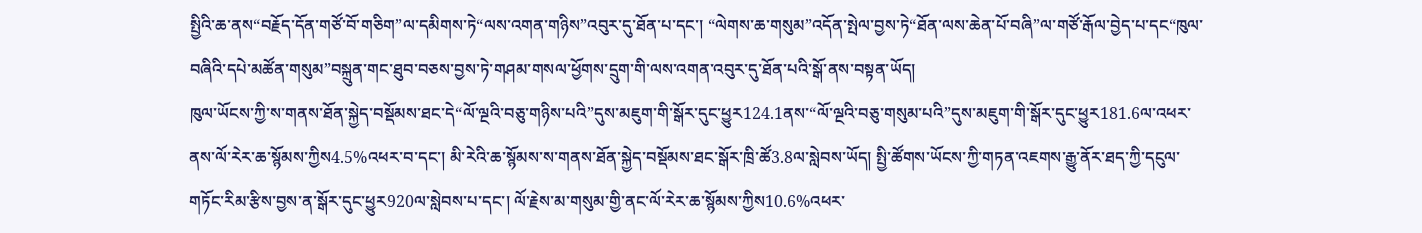སྤྱིའི་ཆ་ནས“བརྗོད་དོན་གཙོ་བོ་གཅིག”ལ་དམིགས་ཏེ“ལས་འགན་གཉིས”འབུར་དུ་ཐོན་པ་དང་། “ལེགས་ཆ་གསུམ”འདོན་སྤེལ་བྱས་ཏེ“ཐོན་ལས་ཆེན་པོ་བཞི”ལ་གཙོ་རྒོལ་བྱེད་པ་དང“ཁུལ་བཞིའི་དཔེ་མཚོན་གསུམ”བསྐྲུན་གང་ཐུབ་བཅས་བྱས་ཏེ་གཤམ་གསལ་ཕྱོགས་དྲུག་གི་ལས་འགན་འབུར་དུ་ཐོན་པའི་སྒོ་ནས་བསྟན་ཡོད།
ཁུལ་ཡོངས་ཀྱི་ས་གནས་ཐོན་སྐྱེད་བསྡོམས་ཐང་དེ“ལོ་ལྔའི་བཅུ་གཉིས་པའི”དུས་མཇུག་གི་སྒོར་དུང་ཕྱུར124.1ནས་“ལོ་ལྔའི་བཅུ་གསུམ་པའི”དུས་མཇུག་གི་སྒོར་དུང་ཕྱུར181.6ལ་འཕར་ནས་ལོ་རེར་ཆ་སྙོམས་ཀྱིས4.5%འཕར་བ་དང་། མི་རེའི་ཆ་སྙོམས་ས་གནས་ཐོན་སྐྱེད་བསྡོམས་ཐང་སྒོར་ཁྲི་ཚོ3.8ལ་སླེབས་ཡོད། སྤྱི་ཚོགས་ཡོངས་ཀྱི་གཏན་འཇགས་རྒྱུ་ནོར་ཐད་ཀྱི་དངུལ་གཏོང་རིམ་རྩིས་བྱས་ན་སྒོར་དུང་ཕྱུར920ལ་སླེབས་པ་དང་། ལོ་རྗེས་མ་གསུམ་གྱི་ནང་ལོ་རེར་ཆ་སྙོམས་ཀྱིས10.6%འཕར་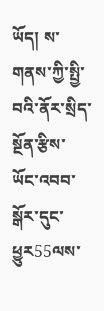ཡོད། ས་གནས་ཀྱི་སྤྱི་བའི་ནོར་སྲིད་སྔོན་རྩིས་ཡོང་འབབ་སྒོར་དུང་ཕྱུར55ལས་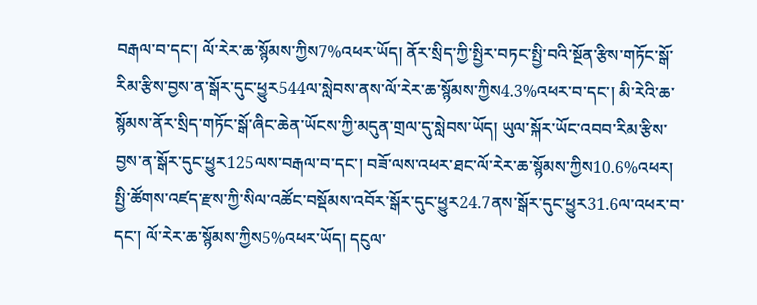བརྒལ་བ་དང་། ལོ་རེར་ཆ་སྙོམས་ཀྱིས7%འཕར་ཡོད། ནོར་སྲིད་ཀྱི་སྤྱིར་བཏང་སྤྱི་བའི་སྔོན་རྩིས་གཏོང་སྒོ་རིམ་རྩིས་བྱས་ན་སྒོར་དུང་ཕྱུར544ལ་སླེབས་ནས་ལོ་རེར་ཆ་སྙོམས་ཀྱིས4.3%འཕར་བ་དང་། མི་རེའི་ཆ་སྙོམས་ནོར་སྲིད་གཏོང་སྒོ་ཞིང་ཆེན་ཡོངས་ཀྱི་མདུན་གྲལ་དུ་སླེབས་ཡོད། ཡུལ་སྐོར་ཡོང་འབབ་རིམ་རྩིས་བྱས་ན་སྒོར་དུང་ཕྱུར125ལས་བརྒལ་བ་དང་། བཟོ་ལས་འཕར་ཐང་ལོ་རེར་ཆ་སྙོམས་ཀྱིས10.6%འཕར། སྤྱི་ཚོགས་འཛད་རྫས་ཀྱི་སིལ་འཚོང་བསྡོམས་འབོར་སྒོར་དུང་ཕྱུར24.7ནས་སྒོར་དུང་ཕྱུར31.6ལ་འཕར་བ་དང་། ལོ་རེར་ཆ་སྙོམས་ཀྱིས5%འཕར་ཡོད། དངུལ་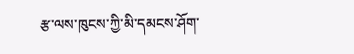རྩ་ལས་ཁུངས་ཀྱི་མི་དམངས་ཤོག་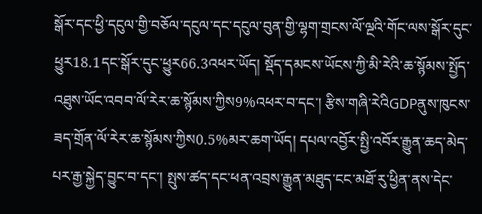སྒོར་དང་ཕྱི་དངུལ་གྱི་བཅོལ་དངུལ་དང་དངུལ་བུན་གྱི་ལྷག་གྲངས་ལོ་ལྔའི་གོང་ལས་སྒོར་དུང་ཕྱུར18.1དང་སྒོར་དུང་ཕྱུར66.3འཕར་ཡོད། སྡོད་དམངས་ཡོངས་ཀྱི་མི་རེའི་ཆ་སྙོམས་སྤྱོད་འཐུས་ཡོང་འབབ་ལོ་རེར་ཆ་སྙོམས་ཀྱིས9%འཕར་བ་དང་། རྩིས་གཞི་རེའིGDPནུས་ཁུངས་ཟད་གྲོན་ལོ་རེར་ཆ་སྙོམས་ཀྱིས0.5%མར་ཆག་ཡོད། དཔལ་འབྱོར་སྤྱི་འབོར་རྒྱུན་ཆད་མེད་པར་རྒྱ་སྐྱེད་བྱུང་བ་དང་། སྤུས་ཚད་དང་ཕན་འབྲས་རྒྱུན་མཐུད་ངང་མཐོ་རུ་ཕྱིན་ནས་དེང་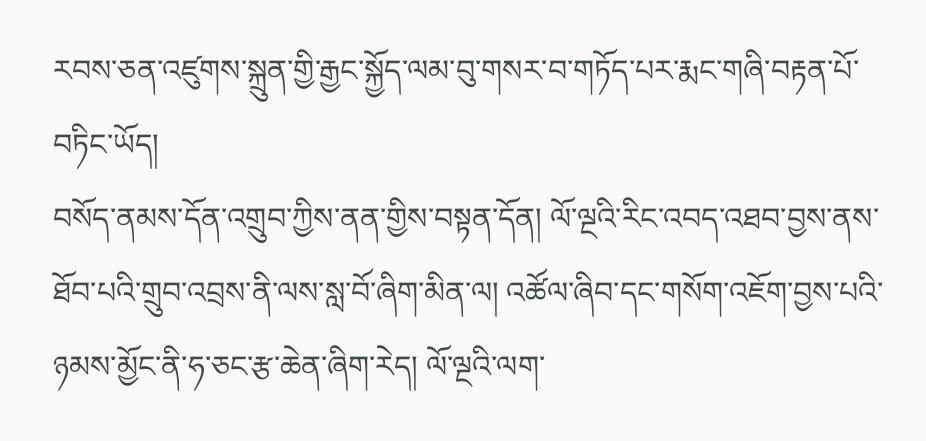རབས་ཅན་འཛུགས་སྐྲུན་གྱི་རྒྱང་སྐྱོད་ལམ་བུ་གསར་བ་གཏོད་པར་རྨང་གཞི་བརྟན་པོ་བཏིང་ཡོད།
བསོད་ནམས་དོན་འགྲུབ་ཀྱིས་ནན་གྱིས་བསྟན་དོན། ལོ་ལྔའི་རིང་འབད་འཐབ་བྱས་ནས་ཐོབ་པའི་གྲུབ་འབྲས་ནི་ལས་སླ་བོ་ཞིག་མིན་ལ། འཚོལ་ཞིབ་དང་གསོག་འཇོག་བྱས་པའི་ཉམས་མྱོང་ནི་ཧ་ཅང་རྩ་ཆེན་ཞིག་རེད། ལོ་ལྔའི་ལག་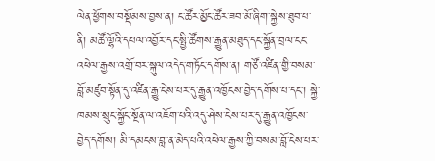ལེན་ཕྱོགས་བསྡོམས་བྱས་ན། ང་ཚོར་མྱོང་ཚོར་ཟབ་མོ་ཞིག་སྐྱེས་ཐུབ་པ་ནི། མཚོ་ལྷོའི་དཔལ་འབྱོར་དང་སྤྱི་ཚོགས་རྒྱུན་མཐུད་དང་སྐྱོན་བྲལ་ངང་འཕེལ་རྒྱས་འགྲོ་བར་སྐུལ་འདེད་གཏོང་དགོས་ན། གཙོ་འཛིན་གྱི་བསམ་བློ་མཛུབ་སྟོན་དུ་འཛིན་རྒྱུ་ངེས་པར་དུ་རྒྱུན་འཁྱོངས་བྱེད་དགོས་པ་དང་། སྐྱེ་ཁམས་སྲུང་སྐྱོང་སྔོན་ལ་འཇོག་པའི་འདུ་ཤེས་ངེས་པར་དུ་རྒྱུན་འཁྱོངས་བྱེད་དགོས། མི་དམངས་བླ་ན་མེད་པའི་འཕེལ་རྒྱས་ཀྱི་བསམ་བློ་ངེས་པར་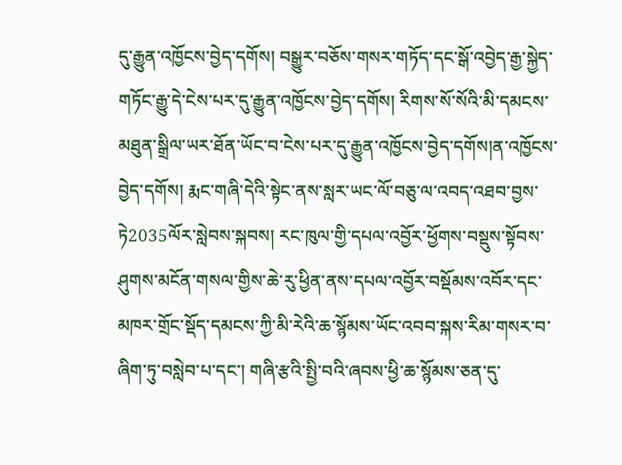དུ་རྒྱུན་འཁྱོངས་བྱེད་དགོས། བསྒྱུར་བཅོས་གསར་གཏོད་དང་སྒོ་འབྱེད་རྒྱ་སྐྱེད་གཏོང་རྒྱུ་དེ་ངེས་པར་དུ་རྒྱུན་འཁྱོངས་བྱེད་དགོས། རིགས་སོ་སོའི་མི་དམངས་མཐུན་སྒྲིལ་ཡར་ཐོན་ཡོང་བ་ངེས་པར་དུ་རྒྱུན་འཁྱོངས་བྱེད་དགོས།ན་འཁྱོངས་བྱེད་དགོས། རྨང་གཞི་དེའི་སྟེང་ནས་སླར་ཡང་ལོ་བཅུ་ལ་འབད་འཐབ་བྱས་ཏེ2035ལོར་སླེབས་སྐབས། རང་ཁུལ་གྱི་དཔལ་འབྱོར་ཕྱོགས་བསྡུས་སྟོབས་ཤུགས་མངོན་གསལ་གྱིས་ཆེ་རུ་ཕྱིན་ནས་དཔལ་འབྱོར་བསྡོམས་འབོར་དང་མཁར་གྲོང་སྡོད་དམངས་ཀྱི་མི་རེའི་ཆ་སྙོམས་ཡོང་འབབ་སྐས་རིམ་གསར་བ་ཞིག་ཏུ་བསླེབ་པ་དང་། གཞི་རྩའི་སྤྱི་བའི་ཞབས་ཕྱི་ཆ་སྙོམས་ཅན་དུ་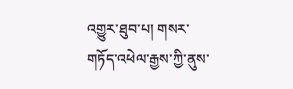འགྱུར་ཐུབ་པ། གསར་གཏོད་འཕེལ་རྒྱས་ཀྱི་ནུས་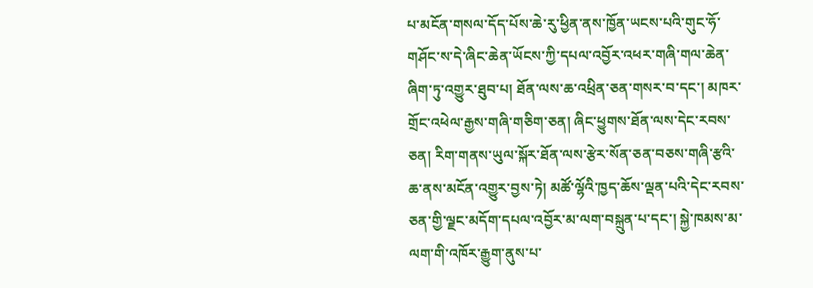པ་མངོན་གསལ་དོད་པོས་ཆེ་རུ་ཕྱིན་ནས་ཁྱོན་ཡངས་པའི་གུང་ཧོ་གཤོང་ས་དེ་ཞིང་ཆེན་ཡོངས་ཀྱི་དཔལ་འབྱོར་འཕར་གཞི་གལ་ཆེན་ཞིག་ཏུ་འགྱུར་ཐུབ་པ། ཐོན་ལས་ཆ་འཕྲིན་ཅན་གསར་བ་དང་། མཁར་གྲོང་འཕེལ་རྒྱས་གཞི་གཅིག་ཅན། ཞིང་ཕྱུགས་ཐོན་ལས་དེང་རབས་ཅན། རིག་གནས་ཡུལ་སྐོར་ཐོན་ལས་རྩེར་སོན་ཅན་བཅས་གཞི་རྩའི་ཆ་ནས་མངོན་འགྱུར་བྱས་ཏེ། མཚོ་ལྷོའི་ཁྱད་ཆོས་ལྡན་པའི་དེང་རབས་ཅན་གྱི་ལྗང་མདོག་དཔལ་འབྱོར་མ་ལག་བསྐྲུན་པ་དང་། སྐྱེ་ཁམས་མ་ལག་གི་འཁོར་རྒྱུག་ནུས་པ་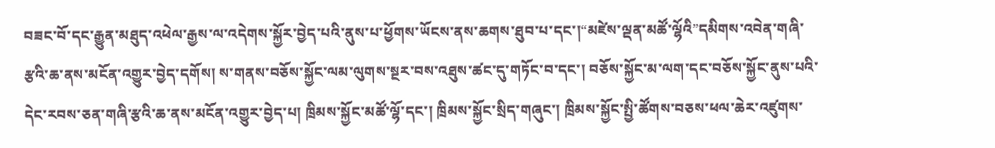བཟང་བོ་དང་རྒྱུན་མཐུད་འཕེལ་རྒྱས་ལ་འདེགས་སྐྱོར་བྱེད་པའི་ནུས་པ་ཕྱོགས་ཡོངས་ནས་ཆགས་ཐུབ་པ་དང་།“མཛེས་ལྡན་མཚོ་ལྷོའི”དམིགས་འབེན་གཞི་རྩའི་ཆ་ནས་མངོན་འགྱུར་བྱེད་དགོས། ས་གནས་བཅོས་སྐྱོང་ལམ་ལུགས་སྔར་བས་འཐུས་ཚང་དུ་གཏོང་བ་དང་། བཅོས་སྐྱོང་མ་ལག་དང་བཅོས་སྐྱོང་ནུས་པའི་དེང་རབས་ཅན་གཞི་རྩའི་ཆ་ནས་མངོན་འགྱུར་བྱེད་པ། ཁྲིམས་སྐྱོང་མཚོ་ལྷོ་དང་། ཁྲིམས་སྐྱོང་སྲིད་གཞུང་། ཁྲིམས་སྐྱོང་སྤྱི་ཚོགས་བཅས་ཕལ་ཆེར་འཛུགས་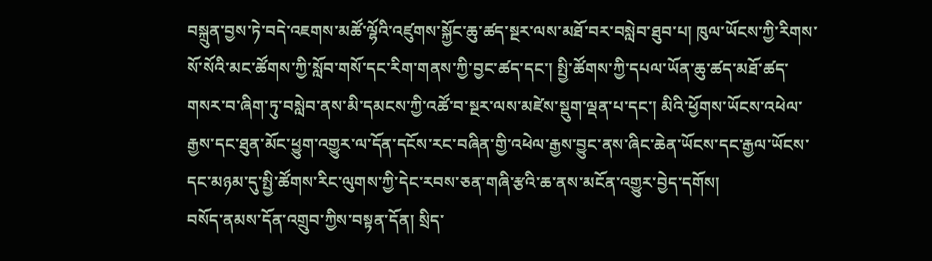བསྐྲུན་བྱས་ཏེ་བདེ་འཇགས་མཚོ་ལྷོའི་འཛུགས་སྐྱོང་ཆུ་ཚད་སྔར་ལས་མཐོ་བར་བསླེབ་ཐུབ་པ། ཁུལ་ཡོངས་ཀྱི་རིགས་སོ་སོའི་མང་ཚོགས་ཀྱི་སློབ་གསོ་དང་རིག་གནས་ཀྱི་བྱང་ཚད་དང་། སྤྱི་ཚོགས་ཀྱི་དཔལ་ཡོན་ཆུ་ཚད་མཐོ་ཚད་གསར་བ་ཞིག་ཏུ་བསླེབ་ནས་མི་དམངས་ཀྱི་འཚོ་བ་སྔར་ལས་མཛེས་སྡུག་ལྡན་པ་དང་། མིའི་ཕྱོགས་ཡོངས་འཕེལ་རྒྱས་དང་ཐུན་མོང་ཕྱུག་འགྱུར་ལ་དོན་དངོས་རང་བཞིན་གྱི་འཕེལ་རྒྱས་བྱུང་ནས་ཞིང་ཆེན་ཡོངས་དང་རྒྱལ་ཡོངས་དང་མཉམ་དུ་སྤྱི་ཚོགས་རིང་ལུགས་ཀྱི་དེང་རབས་ཅན་གཞི་རྩའི་ཆ་ནས་མངོན་འགྱུར་བྱེད་དགོས།
བསོད་ནམས་དོན་འགྲུབ་ཀྱིས་བསྟན་དོན། སྲིད་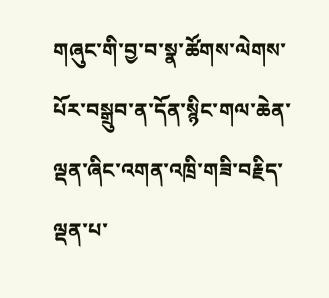གཞུང་གི་བྱ་བ་སྣ་ཚོགས་ལེགས་པོར་བསྒྲུབ་ན་དོན་སྙིང་གལ་ཆེན་ལྡན་ཞིང་འགན་འཁྲི་གཟི་བརྗིད་ལྡན་པ་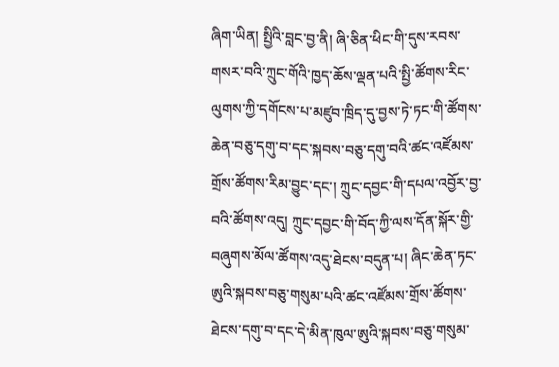ཞིག་ཡིན། སྤྱིའི་བླང་བྱ་ནི། ཞི་ཅིན་ཕིང་གི་དུས་རབས་གསར་བའི་ཀྲུང་གོའི་ཁྱད་ཆོས་ལྡན་པའི་སྤྱི་ཚོགས་རིང་ལུགས་ཀྱི་དགོངས་པ་མཛུབ་ཁྲིད་དུ་བྱས་ཏེ་ཏང་གི་ཚོགས་ཆེན་བཅུ་དགུ་བ་དང་སྐབས་བཅུ་དགུ་བའི་ཚང་འཛོམས་གྲོས་ཚོགས་རིམ་བྱུང་དང་། ཀྲུང་དབྱང་གི་དཔལ་འབྱོར་བྱ་བའི་ཚོགས་འདུ། ཀྲུང་དབྱང་གི་བོད་ཀྱི་ལས་དོན་སྐོར་གྱི་བཞུགས་མོལ་ཚོགས་འདུ་ཐེངས་བདུན་པ། ཞིང་ཆེན་ཏང་ཨུའི་སྐབས་བཅུ་གསུམ་པའི་ཚང་འཛོམས་གྲོས་ཚོགས་ཐེངས་དགུ་བ་དང་དེ་མིན་ཁུལ་ཨུའི་སྐབས་བཅུ་གསུམ་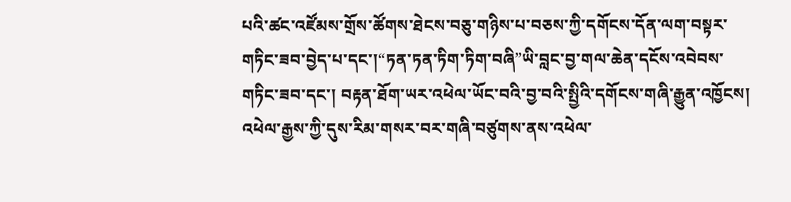པའི་ཚང་འཛོམས་གྲོས་ཚོགས་ཐེངས་བཅུ་གཉིས་པ་བཅས་ཀྱི་དགོངས་དོན་ལག་བསྟར་གཏིང་ཟབ་བྱེད་པ་དང་།“ཏན་ཏན་ཏིག་ཏིག་བཞི”ཡི་བླང་བྱ་གལ་ཆེན་དངོས་འབེབས་གཏིང་ཟབ་དང་། བརྟན་ཐོག་ཡར་འཕེལ་ཡོང་བའི་བྱ་བའི་སྤྱིའི་དགོངས་གཞི་རྒྱུན་འཁྱོངས། འཕེལ་རྒྱས་ཀྱི་དུས་རིམ་གསར་བར་གཞི་བཙུགས་ནས་འཕེལ་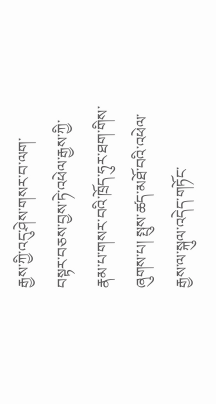རྒྱས་ཀྱི་འདུ་ཤེས་གསར་བ་ལག་བསྟར་བཅས་བྱས་ཏེ་འཕེལ་རྒྱས་ཀྱི་རྣམ་པ་གསར་བའི་ཁྲོད་ཧུར་ཐག་གིས་ཞུགས་པ། སྤུས་ཚད་མཐོ་བའི་འཕེལ་རྒྱས་ལ་སྐུལ་འདེད་གཏོང་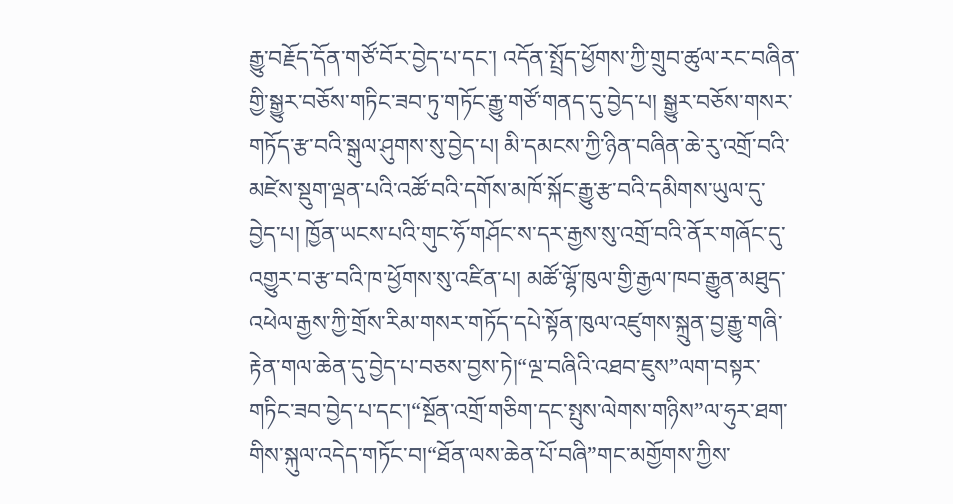རྒྱུ་བརྗོད་དོན་གཙོ་བོར་བྱེད་པ་དང་། འདོན་སྤྲོད་ཕྱོགས་ཀྱི་གྲུབ་ཚུལ་རང་བཞིན་གྱི་སྒྱུར་བཅོས་གཏིང་ཟབ་ཏུ་གཏོང་རྒྱུ་གཙོ་གནད་དུ་བྱེད་པ། སྒྱུར་བཅོས་གསར་གཏོད་རྩ་བའི་སྒུལ་ཤུགས་སུ་བྱེད་པ། མི་དམངས་ཀྱི་ཉིན་བཞིན་ཆེ་རུ་འགྲོ་བའི་མཛེས་སྡུག་ལྡན་པའི་འཚོ་བའི་དགོས་མཁོ་སྐོང་རྒྱུ་རྩ་བའི་དམིགས་ཡུལ་དུ་བྱེད་པ། ཁྱོན་ཡངས་པའི་གུང་ཧོ་གཤོང་ས་དར་རྒྱས་སུ་འགྲོ་བའི་ནོར་གཞོང་དུ་འགྱུར་བ་རྩ་བའི་ཁ་ཕྱོགས་སུ་འཛིན་པ། མཚོ་ལྷོ་ཁུལ་གྱི་རྒྱལ་ཁབ་རྒྱུན་མཐུད་འཕེལ་རྒྱས་ཀྱི་གྲོས་རིམ་གསར་གཏོད་དཔེ་སྟོན་ཁུལ་འཛུགས་སྐྲུན་བྱ་རྒྱུ་གཞི་རྟེན་གལ་ཆེན་དུ་བྱེད་པ་བཅས་བྱས་ཏེ།“ལྔ་བཞིའི་འཐབ་ཇུས”ལག་བསྟར་གཏིང་ཟབ་བྱེད་པ་དང་།“སྔོན་འགྲོ་གཅིག་དང་སྤུས་ལེགས་གཉིས”ལ་ཧུར་ཐག་གིས་སྐུལ་འདེད་གཏོང་བ།“ཐོན་ལས་ཆེན་པོ་བཞི”གང་མགྱོགས་ཀྱིས་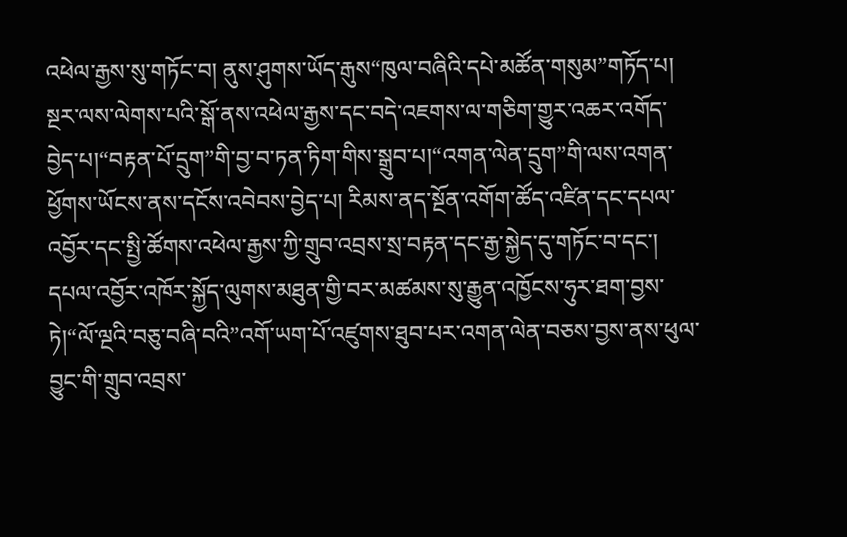འཕེལ་རྒྱས་སུ་གཏོང་བ། ནུས་ཤུགས་ཡོད་རྒུས“ཁུལ་བཞིའི་དཔེ་མཚོན་གསུམ”གཏོད་པ། སྔར་ལས་ལེགས་པའི་སྒོ་ནས་འཕེལ་རྒྱས་དང་བདེ་འཇགས་ལ་གཅིག་གྱུར་འཆར་འགོད་བྱེད་པ།“བརྟན་པོ་དྲུག”གི་བྱ་བ་ཏན་ཏིག་གིས་སྒྲུབ་པ།“འགན་ལེན་དྲུག”གི་ལས་འགན་ཕྱོགས་ཡོངས་ནས་དངོས་འབེབས་བྱེད་པ། རིམས་ནད་སྔོན་འགོག་ཚོད་འཛིན་དང་དཔལ་འབྱོར་དང་སྤྱི་ཚོགས་འཕེལ་རྒྱས་ཀྱི་གྲུབ་འབྲས་སྲ་བརྟན་དང་རྒྱ་སྐྱེད་དུ་གཏོང་བ་དང་། དཔལ་འབྱོར་འཁོར་སྐྱོད་ལུགས་མཐུན་གྱི་བར་མཚམས་སུ་རྒྱུན་འཁྱོངས་ཧུར་ཐག་བྱས་ཏེ།“ལོ་ལྔའི་བཅུ་བཞི་བའི”འགོ་ཡག་པོ་འཛུགས་ཐུབ་པར་འགན་ལེན་བཅས་བྱས་ནས་ཕུལ་བྱུང་གི་གྲུབ་འབྲས་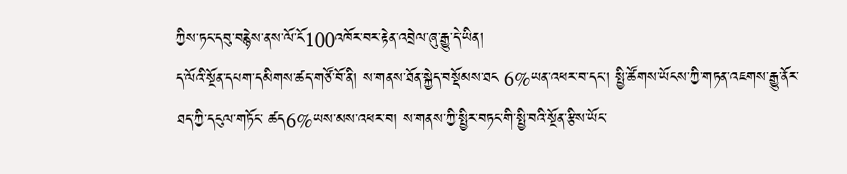ཀྱིས་ཏང་དབུ་བརྙེས་ནས་ལོ་ངོ100འཁོར་བར་རྟེན་འབྲེལ་ཞུ་རྒྱུ་དེ་ཡིན།
ད་ལོའི་སྔོན་དཔག་དམིགས་ཚད་གཙོ་བོ་ནི། ས་གནས་ཐོན་སྐྱེད་བསྡོམས་ཐང 6%ཡན་འཕར་བ་དང་། སྤྱི་ཚོགས་ཡོངས་ཀྱི་གཏན་འཇགས་རྒྱུ་ནོར་ཐད་ཀྱི་དངུལ་གཏོང་ ཚད6%ཡས་མས་འཕར་བ། ས་གནས་ཀྱི་སྤྱིར་བཏང་གི་སྤྱི་བའི་སྔོན་རྩིས་ཡོང་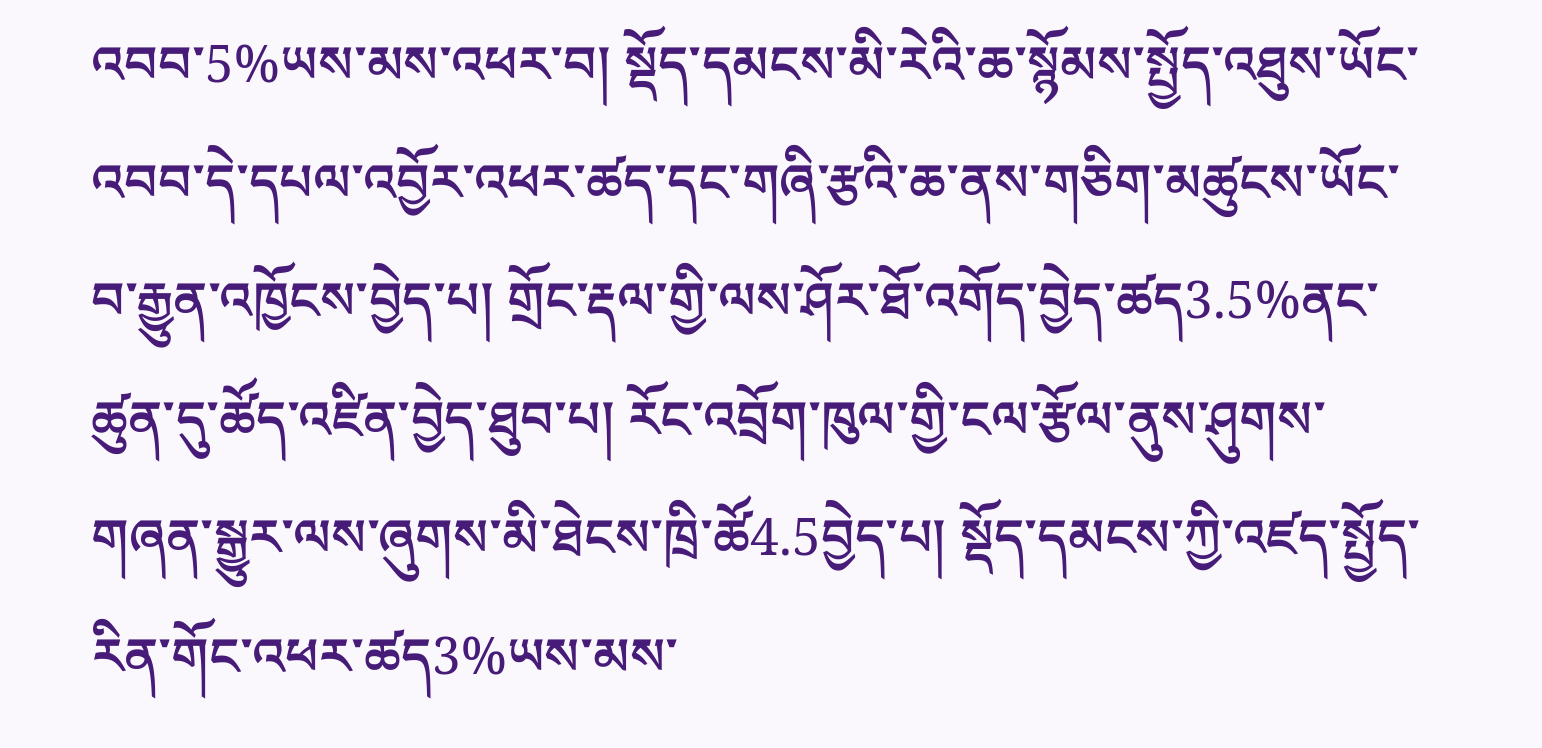འབབ་5%ཡས་མས་འཕར་བ། སྡོད་དམངས་མི་རེའི་ཆ་སྙོམས་སྤྱོད་འཐུས་ཡོང་འབབ་དེ་དཔལ་འབྱོར་འཕར་ཚད་དང་གཞི་རྩའི་ཆ་ནས་གཅིག་མཚུངས་ཡོང་བ་རྒྱུན་འཁྱོངས་བྱེད་པ། གྲོང་རྡལ་གྱི་ལས་ཤོར་ཐོ་འགོད་བྱེད་ཚད3.5%ནང་ཚུན་དུ་ཚོད་འཛིན་བྱེད་ཐུབ་པ། རོང་འབྲོག་ཁུལ་གྱི་ངལ་རྩོལ་ནུས་ཤུགས་གཞན་སྒྱུར་ལས་ཞུགས་མི་ཐེངས་ཁྲི་ཚོ4.5བྱེད་པ། སྡོད་དམངས་ཀྱི་འཛད་སྤྱོད་རིན་གོང་འཕར་ཚད3%ཡས་མས་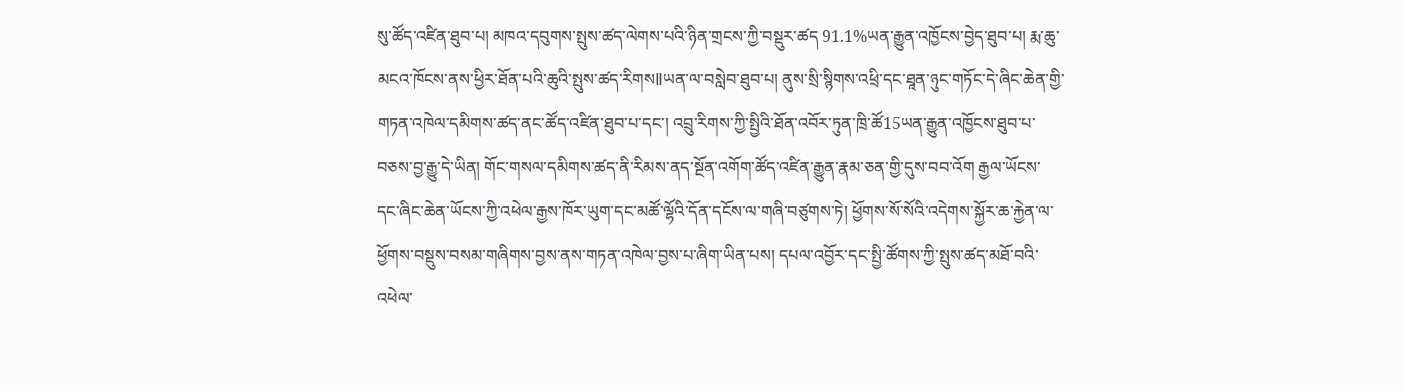སུ་ཚོད་འཛིན་ཐུབ་པ། མཁའ་དབུགས་སྤུས་ཚད་ལེགས་པའི་ཉིན་གྲངས་ཀྱི་བསྡུར་ཚད 91.1%ཡན་རྒྱུན་འཁྱོངས་བྱེད་ཐུབ་པ། རྨ་ཆུ་མངའ་ཁོངས་ནས་ཕྱིར་ཐོན་པའི་ཆུའི་སྤུས་ཚད་རིགསⅡཡན་ལ་བསླེབ་ཐུབ་པ། ནུས་སྲི་སྙིགས་འཕྲི་དང་ཐཱན་ཉུང་གཏོང་དེ་ཞིང་ཆེན་གྱི་གཏན་འཁེལ་དམིགས་ཚད་ནང་ཚོད་འཛིན་ཐུབ་པ་དང་། འབྲུ་རིགས་ཀྱི་སྤྱིའི་ཐོན་འབོར་ཏུན་ཁྲི་ཚོ15ཡན་རྒྱུན་འཁྱོངས་ཐུབ་པ་བཅས་བྱ་རྒྱུ་དེ་ཡིན། གོང་གསལ་དམིགས་ཚད་ནི་རིམས་ནད་སྔོན་འགོག་ཚོད་འཛིན་རྒྱུན་རྣམ་ཅན་གྱི་དུས་བབ་འོག རྒྱལ་ཡོངས་དང་ཞིང་ཆེན་ཡོངས་ཀྱི་འཕེལ་རྒྱས་ཁོར་ཡུག་དང་མཚོ་ལྷོའི་དོན་དངོས་ལ་གཞི་བཙུགས་ཏེ། ཕྱོགས་སོ་སོའི་འདེགས་སྐྱོར་ཆ་རྐྱེན་ལ་ཕྱོགས་བསྡུས་བསམ་གཞིགས་བྱས་ནས་གཏན་འཁེལ་བྱས་པ་ཞིག་ཡིན་པས། དཔལ་འབྱོར་དང་སྤྱི་ཚོགས་ཀྱི་སྤུས་ཚད་མཐོ་བའི་འཕེལ་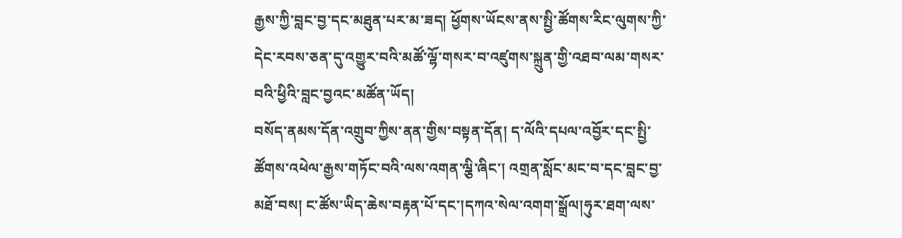རྒྱས་ཀྱི་བླང་བྱ་དང་མཐུན་པར་མ་ཟད། ཕྱོགས་ཡོངས་ནས་སྤྱི་ཚོགས་རིང་ལུགས་ཀྱི་དེང་རབས་ཅན་དུ་འགྱུར་བའི་མཚོ་ལྷོ་གསར་བ་འཛུགས་སྐྲུན་གྱི་འཐབ་ལམ་གསར་བའི་ཕྱིའི་བླང་བྱའང་མཚོན་ཡོད།
བསོད་ནམས་དོན་འགྲུབ་ཀྱིས་ནན་གྱིས་བསྟན་དོན། ད་ལོའི་དཔལ་འབྱོར་དང་སྤྱི་ཚོགས་འཕེལ་རྒྱས་གཏོང་བའི་ལས་འགན་ལྕི་ཞིང་། འགྲན་སློང་མང་བ་དང་བླང་བྱ་མཐོ་བས། ང་ཚོས་ཡིད་ཆེས་བརྟན་པོ་དང་།དཀའ་སེལ་འགག་སྒྲོལ།ཧུར་ཐག་ལས་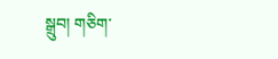སྒྲུབ། གཅིག་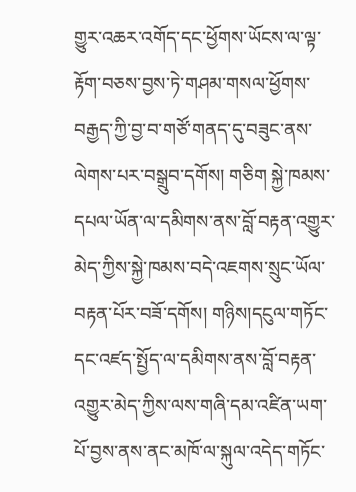གྱུར་འཆར་འགོད་དང་ཕྱོགས་ཡོངས་ལ་ལྟ་རྟོག་བཅས་བྱས་ཏེ་གཤམ་གསལ་ཕྱོགས་བརྒྱད་ཀྱི་བྱ་བ་གཙོ་གནད་དུ་བཟུང་ནས་ལེགས་པར་བསྒྲུབ་དགོས། གཅིག སྐྱེ་ཁམས་དཔལ་ཡོན་ལ་དམིགས་ནས་བློ་བརྟན་འགྱུར་མེད་ཀྱིས་སྐྱེ་ཁམས་བདེ་འཇགས་སྲུང་ཡོལ་བརྟན་པོར་བཟོ་དགོས། གཉིས།དངུལ་གཏོང་དང་འཛད་སྤྱོད་ལ་དམིགས་ནས་བློ་བརྟན་འགྱུར་མེད་ཀྱིས་ལས་གཞི་དམ་འཛིན་ཡག་པོ་བྱས་ནས་ནང་མཁོ་ལ་སྐུལ་འདེད་གཏོང་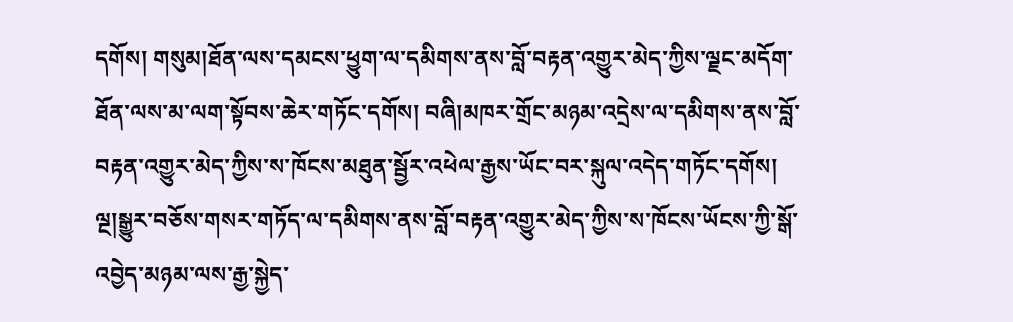དགོས། གསུམ།ཐོན་ལས་དམངས་ཕྱུག་ལ་དམིགས་ནས་བློ་བརྟན་འགྱུར་མེད་ཀྱིས་ལྗང་མདོག་ཐོན་ལས་མ་ལག་སྟོབས་ཆེར་གཏོང་དགོས། བཞི།མཁར་གྲོང་མཉམ་འདྲེས་ལ་དམིགས་ནས་བློ་བརྟན་འགྱུར་མེད་ཀྱིས་ས་ཁོངས་མཐུན་སྦྱོར་འཕེལ་རྒྱས་ཡོང་བར་སྐུལ་འདེད་གཏོང་དགོས། ལྔ།སྒྱུར་བཅོས་གསར་གཏོད་ལ་དམིགས་ནས་བློ་བརྟན་འགྱུར་མེད་ཀྱིས་ས་ཁོངས་ཡོངས་ཀྱི་སྒོ་འབྱེད་མཉམ་ལས་རྒྱ་སྐྱེད་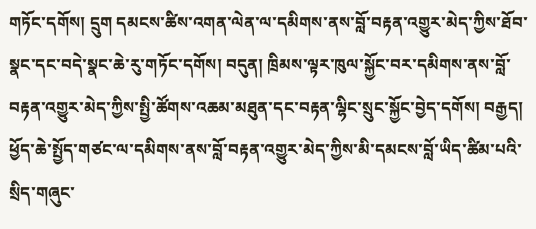གཏོང་དགོས། དྲུག དམངས་ཚིས་འགན་ལེན་ལ་དམིགས་ནས་བློ་བརྟན་འགྱུར་མེད་ཀྱིས་ཐོབ་སྣང་དང་བདེ་སྣང་ཆེ་རུ་གཏོང་དགོས། བདུན། ཁྲིམས་ལྟར་ཁུལ་སྐྱོང་བར་དམིགས་ནས་བློ་བརྟན་འགྱུར་མེད་ཀྱིས་སྤྱི་ཚོགས་འཆམ་མཐུན་དང་བརྟན་ལྷིང་སྲུང་སྐྱོང་བྱེད་དགོས། བརྒྱད། ཕྱོད་ཆེ་སྤྱོད་གཙང་ལ་དམིགས་ནས་བློ་བརྟན་འགྱུར་མེད་ཀྱིས་མི་དམངས་བློ་ཡིད་ཚིམ་པའི་སྲིད་གཞུང་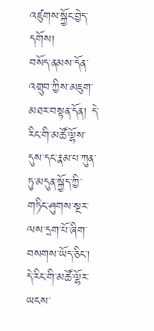འཛུགས་སྐྱོང་བྱེད་དགོས།
བསོད་ནམས་དོན་འགྲུབ་ཀྱིས་མཇུག་མཐར་བསྟན་དོན། དེ་རིང་གི་མཚོ་ལྷོས་དུས་དང་རྣམ་པ་ཀུན་ཏུ་མདུན་སྐྱོད་ཀྱི་གཏིང་ཤུགས་སྔར་ལས་དྲག་པོ་ཞིག་བསགས་ཡོད་ཅིང་། དེ་རིང་གི་མཚོ་ལྷོར་ཡངས་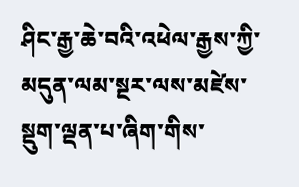ཤིང་རྒྱ་ཆེ་བའི་འཕེལ་རྒྱས་ཀྱི་མདུན་ལམ་སྔར་ལས་མཛེས་སྡུག་ལྡན་པ་ཞིག་གིས་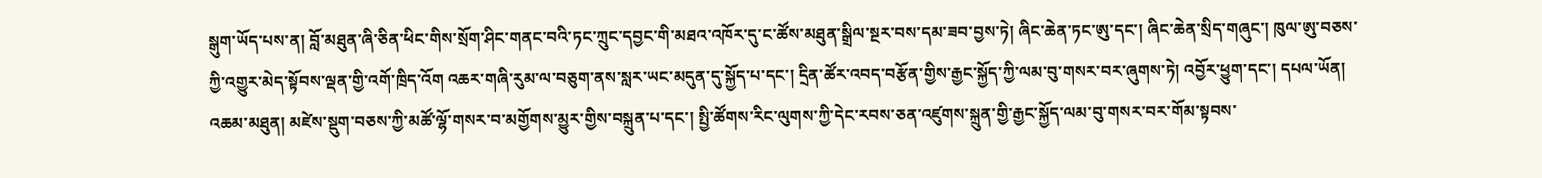སྒུག་ཡོད་པས་ན། བློ་མཐུན་ཞི་ཅིན་ཕིང་གིས་སྲོག་ཤིང་གནང་བའི་ཏང་ཀྲུང་དབྱང་གི་མཐའ་འཁོར་དུ་ང་ཚོས་མཐུན་སྒྲིལ་སྔར་བས་དམ་ཟབ་བྱས་ཏེ། ཞིང་ཆེན་ཏང་ཨུ་དང་། ཞིང་ཆེན་སྲིད་གཞུང་། ཁུལ་ཨུ་བཅས་ཀྱི་འགྱུར་མེད་སྟོབས་ལྡན་གྱི་འགོ་ཁྲིད་འོག འཆར་གཞི་རུམ་ལ་བཅུག་ནས་སླར་ཡང་མདུན་དུ་སྐྱོད་པ་དང་། དྲིན་ཚོར་འབད་བརྩོན་གྱིས་རྒྱང་སྐྱོད་ཀྱི་ལམ་བུ་གསར་བར་ཞུགས་ཏེ། འབྱོར་ཕྱུག་དང་། དཔལ་ཡོན། འཆམ་མཐུན། མཛེས་སྡུག་བཅས་ཀྱི་མཚོ་ལྷོ་གསར་བ་མགྱོགས་མྱུར་གྱིས་བསྐྲུན་པ་དང་། སྤྱི་ཚོགས་རིང་ལུགས་ཀྱི་དེང་རབས་ཅན་འཛུགས་སྐྲུན་གྱི་རྒྱང་སྐྱོད་ལམ་བུ་གསར་བར་གོམ་སྟབས་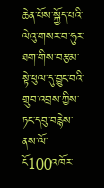ཆེན་པོས་སྐྱོད་པའི་ལེའུ་གསར་བ་ཧུར་ཐག་གིས་བརྩམ་སྟེ་ཕུལ་དུ་བྱུང་བའི་གྲུབ་འབྲས་ཀྱིས་ཏང་དབུ་བརྙེས་ནས་ལོ་ངོ100འཁོར་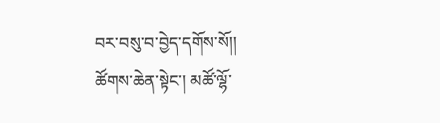བར་བསུ་བ་བྱེད་དགོས་སོ།།
ཚོགས་ཆེན་སྟེང་། མཚོ་ལྷོ་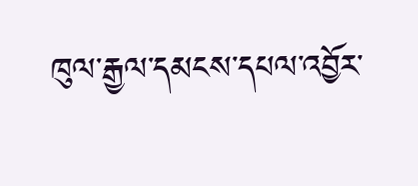ཁུལ་རྒྱལ་དམངས་དཔལ་འབྱོར་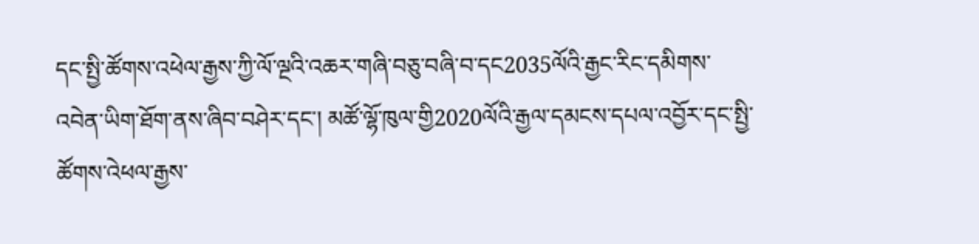དང་སྤྱི་ཚོགས་འཕེལ་རྒྱས་ཀྱི་ལོ་ལྔའི་འཆར་གཞི་བཅུ་བཞི་བ་དང2035ལོའི་རྒྱང་རིང་དམིགས་འབེན་ཡིག་ཐོག་ནས་ཞིབ་བཤེར་དང་། མཚོ་ལྷོ་ཁུལ་གྱི2020ལོའི་རྒྱལ་དམངས་དཔལ་འབྱོར་དང་སྤྱི་ཚོགས་འེཕལ་རྒྱས་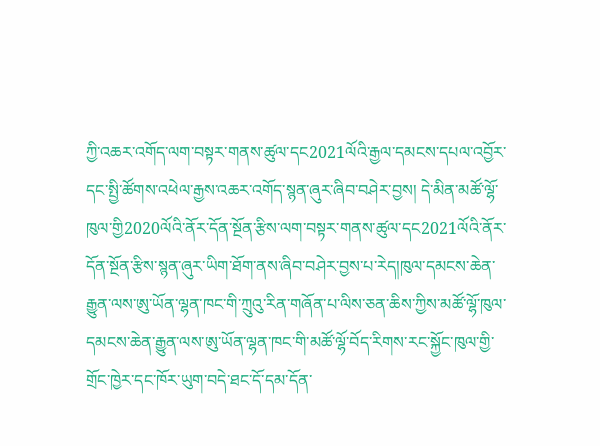ཀྱི་འཆར་འགོད་ལག་བསྟར་གནས་ཚུལ་དང2021ལོའི་རྒྱལ་དམངས་དཔལ་འབྱོར་དང་སྤྱི་ཚོགས་འཕེལ་རྒྱས་འཆར་འགོད་སྙན་ཞུར་ཞིབ་བཤེར་བྱས། དེ་མིན་མཚོ་ལྷོ་ཁུལ་གྱི2020ལོའི་ནོར་དོན་སྔོན་རྩིས་ལག་བསྟར་གནས་ཚུལ་དང2021ལོའི་ནོར་དོན་སྔོན་རྩིས་སྙན་ཞུར་ཡིག་ཐོག་ནས་ཞིབ་བཤེར་བྱས་པ་རེད།ཁུལ་དམངས་ཆེན་རྒྱུན་ལས་ཨུ་ཡོན་ལྷན་ཁང་གི་ཀྲུའུ་རིན་གཞོན་པ་ལིས་ཅན་ཆིས་ཀྱིས་མཚོ་ལྷོ་ཁུལ་དམངས་ཆེན་རྒྱུན་ལས་ཨུ་ཡོན་ལྷན་ཁང་གི་མཚོ་ལྷོ་བོད་རིགས་རང་སྐྱོང་ཁུལ་གྱི་གྲོང་ཁྱེར་དང་ཁོར་ཡུག་བདེ་ཐང་དོ་དམ་དོན་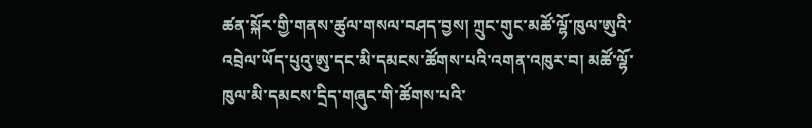ཚན་སྐོར་གྱི་གནས་ཚུལ་གསལ་བཤད་བྱས། ཀྲུང་གུང་མཚོ་ལྷོ་ཁུལ་ཨུའི་འབྲེལ་ཡོད་པུའུ་ཨུ་དང་མི་དམངས་ཚོགས་པའི་འགན་འཁུར་བ། མཚོ་ལྷོ་ཁུལ་མི་དམངས་དྲིད་གཞུང་གི་ཚོགས་པའི་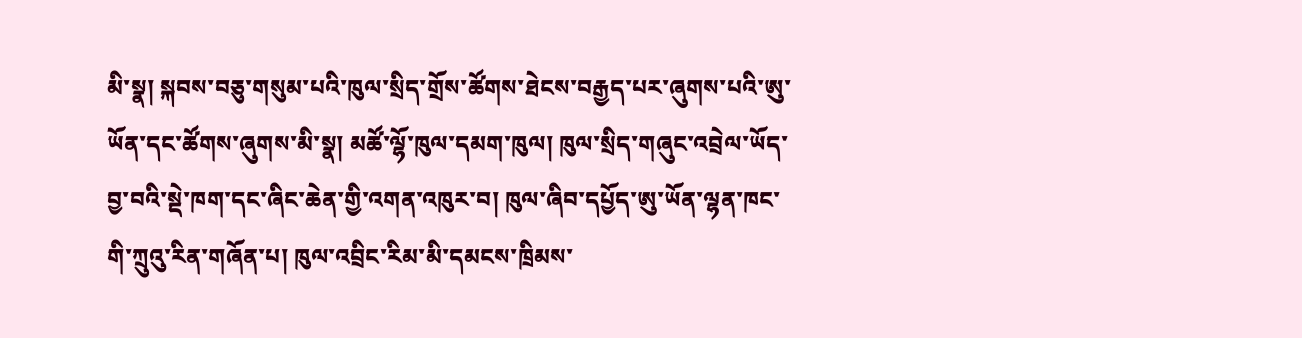མི་སྣ། སྐབས་བཅུ་གསུམ་པའི་ཁུལ་སྲིད་གྲོས་ཚོགས་ཐེངས་བརྒྱད་པར་ཞུགས་པའི་ཨུ་ཡོན་དང་ཚོགས་ཞུགས་མི་སྣ། མཚོ་ལྷོ་ཁུལ་དམག་ཁུལ། ཁུལ་སྲིད་གཞུང་འབྲེལ་ཡོད་བྱ་བའི་སྡེ་ཁག་དང་ཞིང་ཆེན་གྱི་འགན་འཁུར་བ། ཁུལ་ཞིབ་དཔྱོད་ཨུ་ཡོན་ལྷན་ཁང་གི་ཀྲུའུ་རིན་གཞོན་པ། ཁུལ་འབྲིང་རིམ་མི་དམངས་ཁྲིམས་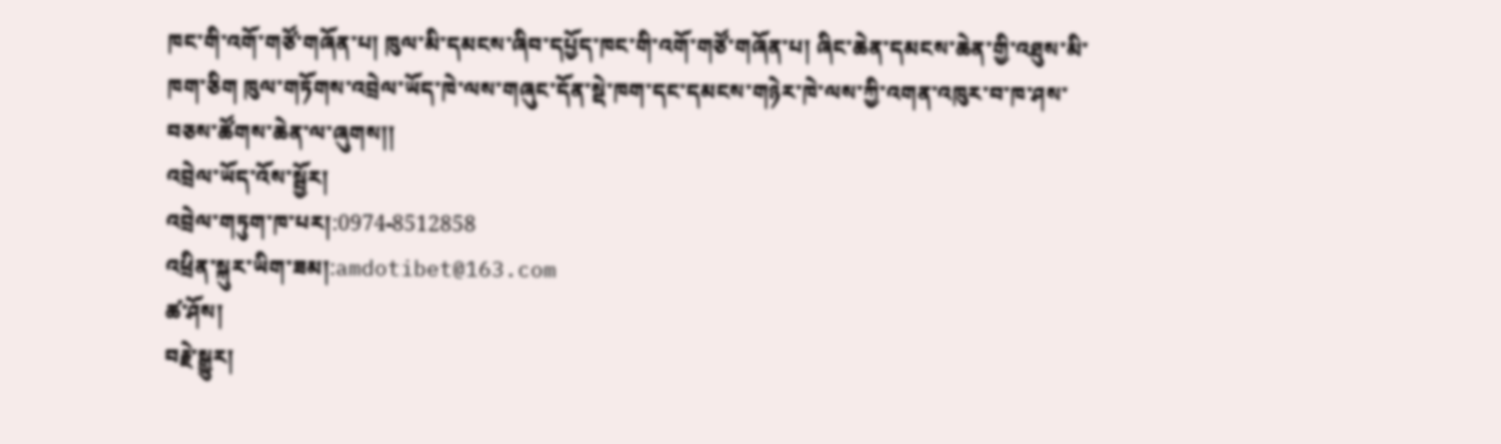ཁང་གི་འགོ་གཙོ་གཞོན་པ། ཁུལ་མི་དམངས་ཞིབ་དཔྱོད་ཁང་གི་འགོ་གཙོ་གཞོན་པ། ཞིང་ཆེན་དམངས་ཆེན་གྱི་འཐུས་མི་ཁག་ཅིག ཁུལ་གཏོགས་འབྲེལ་ཡོད་ཁེ་ལས་གཞུང་དོན་སྡེ་ཁག་དང་དམངས་གཉེར་ཁེ་ལས་ཀྱི་འགན་འཁུར་བ་ཁ་ཤས་བཅས་ཚོགས་ཆེན་ལ་ཞུགས།།
འབྲེལ་ཡོད་འོས་སྦྱོར།
འབྲེལ་གཏུག་ཁ་པར།:0974-8512858
འཕྲིན་སྐུར་ཡིག་ཟམ།:amdotibet@163.com
ཚ་ཤོས།
བརྗེ་སྒྱུར།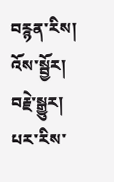བརྙན་རིས།
འོས་སྦྱོར།
བརྗེ་སྒྱུར།
པར་རིས་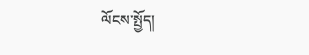ལོངས་སྤྱོད།